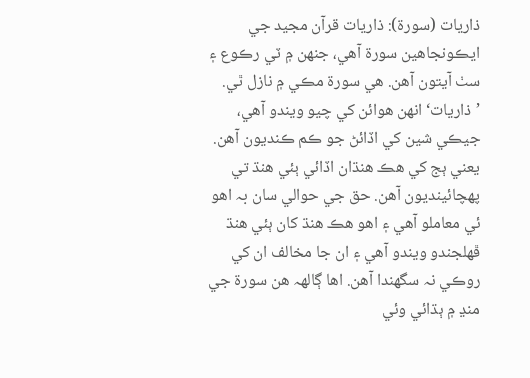ذاريات (سورة): ذاريات قرآن مجيد جي ايڪونجاهين سورة آهي، جنهن ۾ ٽي رڪوع ۽ سٺ آيتون آهن. هي سورة مڪي ۾ نازل ٿي. ’ذاريات‘ انهن هوائن کي چيو ويندو آهي، جيڪي شين کي اڏائڻ جو ڪم ڪنديون آهن. يعني ٻج کي هڪ هنڌان اڏائي ٻئي هنڌ تي پهچائينديون آهن. حق جي حوالي سان بہ اهو ئي معاملو آهي ۽ اهو هڪ هنڌ کان ٻئي هنڌ ڦهلجندو ويندو آهي ۽ ان جا مخالف ان کي روڪي نہ سگهندا آهن. اها ڳالھہ هن سورة جي منڍ ۾ ٻڌائي وئي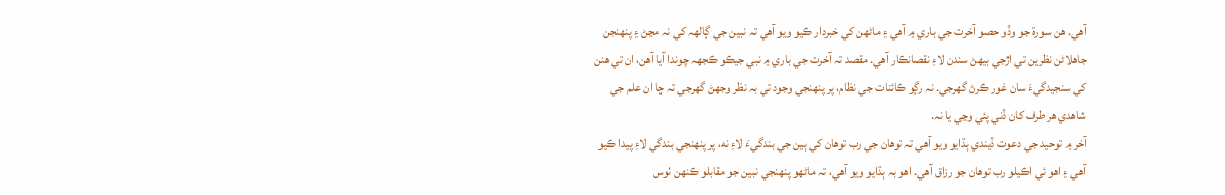آهي. هن سورة جو وڏو حصو آخرت جي باري ۾ آهي ۽ ماڻهن کي خبردار ڪيو ويو آهي تہ نبين جي ڳالھہ کي نہ مڃڻ ۽ پنهنجن جاهلاڻن نظرين تي اڙجي بيهڻ سندن لاءِ نقصانڪار آهي. مقصد تہ آخرت جي باري ۾ نبي جيڪو ڪجهہ چوندا آيا آهن، ان تي هنن کي سنجيدگيءَ سان غور ڪرڻ گهرجي. نہ رڳو ڪائنات جي نظام، پر پنھنجي وجود تي بہ نظر وجهڻ گهرجي تہ ڇا ان علم جي شاهدي هر طرف کان ڏني پئي وڃي يا نہ.
آخر ۾ توحيد جي دعوت ڏيندي ٻڌايو ويو آهي تہ توهان جي رب توهان کي ٻين جي بندگيءَ لاءِ نه، پر پنھنجي بندگي لاءِ پيدا ڪيو آهي ۽ اهو ئي اڪيلو رب توهان جو رزاق آهي. اهو بہ ٻڌايو ويو آهي، تہ ماڻهو پنھنجي نبين جو مقابلو ڪنهن ٺوس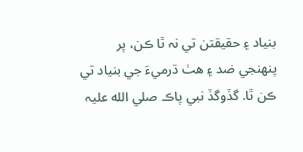بنياد ۽ حقيقتن تي نہ ٿا ڪن، پر پنھنجي ضد ۽ هٺ ڌرميءَ جي بنياد تي ڪن ٿا. گڏوگڏ نبي پاڪ صلي الله عليہ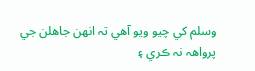وسلم کي چيو ويو آهي تہ انهن جاهلن جي پرواھہ نہ ڪري ۽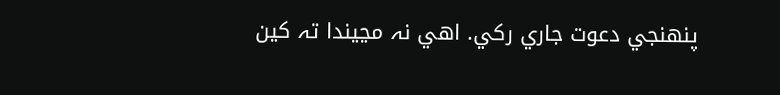پنھنجي دعوت جاري رکي. اهي نہ مڃيندا تہ کين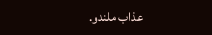عذاب ملندو.